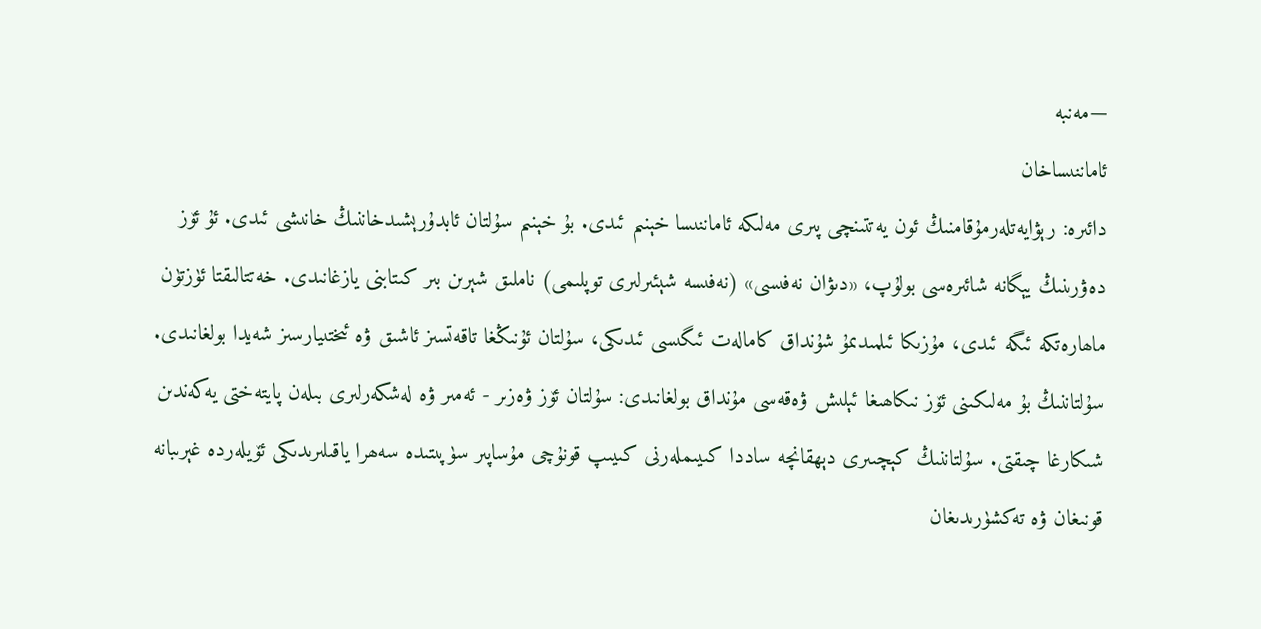—مەنبە
ئاماننىساخان
دائىرە: رېۋايەتلەرمۇقامنىڭ ئون يەتتىنچى پىرى مەلىكە ئاماننىسا خېنىم ئىدى. بۇ خېنىم سۇلتان ئابدۇرېشىدخاننىڭ خانىشى ئىدى. ئۇ ئۆز دەۋرىنىڭ يېگانە شائىرەسى بولۇپ، «دىۋان نەفىسى» (نەفىسە شېئىرلىرى توپلىمى) ناملىق شېرىن بىر كىتابنى يازغانىدى. خەتتالىقتا ئۈزتۈن ماھارەتكە ئىگە ئىدى، مۇزىكا ئىلمىدىمۇ شۇنداق كامالەت ئىگىسى ئىدىكى، سۇلتان ئۇنىڭغا تاقەتسىز ئاشىق ۋە ئىختىيارسىز شەيدا بولغانىدى. سۇلتاننىڭ بۇ مەلىكىنى ئۆز نىكاھىغا ئېلىش ۋەقەسى مۇنداق بولغانىدى: سۇلتان ئۆز ۋەزىر - ئەمىر ۋە لەشكەرلىرى بىلەن پايتەختى يەكەندىن شىكارغا چىقتى. سۇلتاننىڭ كېچىىرى دېھقانچە ساددا كىيىملەرنى كىيىپ قونۇچى مۇساپىر سۈپىتىدە سەھرا ياقىلىرىدىكى ئۆيلەردە غېرىبانە قونىغان ۋە تەكشۈرىدىغان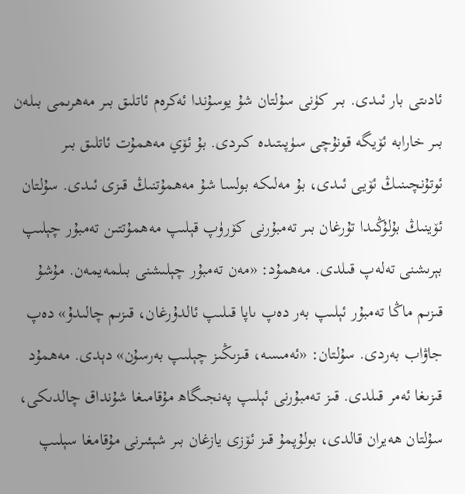ئادىتى بار ئىدى. بىر كۈنى سۇلتان شۇ يوسۇندا ئەكرەم ئاتلىق بىر مەھرىمى بىلەن بىر خارابە ئۆيگە قونۇچى سۈپىتىدە كىردى. بۇ ئۆي مەھمۇت ئاتلىق بىر ئوتۇنچىنىڭ ئۆيى ئىدى، بۇ مەلىكە بولسا شۇ مەھمۇتنىڭ قىزى ئىدى. سۇلتان ئۆينىڭ بۇلۇڭىدا تۇرغان بىر تەمبۇرنى كۆرۈپ قېلىپ مەھمۇتتىن تەمبۇر چېلىپ بېرىشنى تەلەپ قىلدى. مەھمۇد: «مەن تەمبۇر چېلىشنى بىلمەيمەن. مۇشۇ قىزىم ماڭا تەمبۇر ئېلىپ بەر دەپ ىاپا قىلىپ ئالدۇرغان، قىزىم چالىدۇ» دەپ جاۋاب بەردى. سۇلتان: «ئەمىسە، قىزىڭىز چېلىپ بەرسۇن» دېدى. مەھمۇد قىزىغا ئەمر قىلدى. قىز تەمبۇرنى ئېلىپ پەنجىگاھ مۇقامىغا شۇنداق چالدىكى، سۇلتان ھەيران قالدى، بولۇپمۇ قىز ئۆزى يازغان بىر شېئىرنى مۇقامغا سېلىپ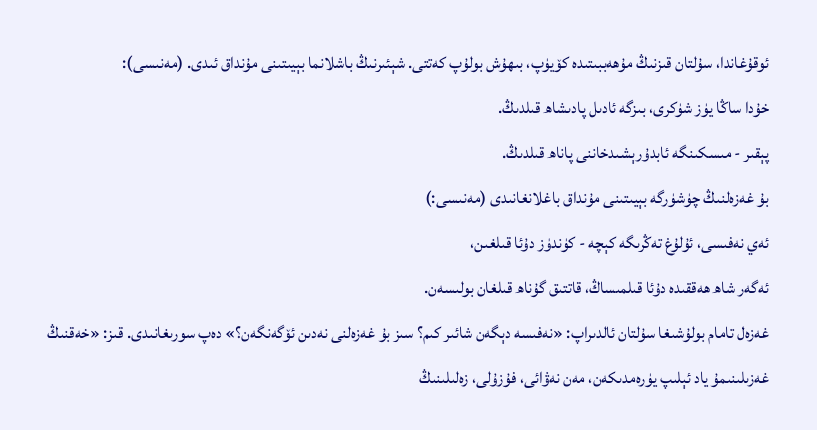ئوقۇغاندا، سۇلتان قىزنىڭ مۇھەببىتىدە كۆيۈپ، بىھۇش بولۇپ كەتتى. شېئىرنىڭ باشلانما بېيىتىنى مۇنداق ئىدى. (مەنىسى):
خۇدا ساڭا يۈز شۈكرى، بىزگە ئادىل پادىشاھ قىلدىڭ.
پېقىر - مىسكىنگە ئابدۇرېشىدخاننى پاناھ قىلدىڭ.
بۇ غەزەلنىڭ چۈشۈرگە بېيىتىنى مۇنداق باغلانغانىدى (مەنىسى:)
ئەي نەفىسى، ئۇلۇغ تەڭرىگە كېچە - كۈندۈز دۇئا قىلغىن،
ئەگەر شاھ ھەققىدە دۇئا قىلمىساڭ، قاتتىق گۇناھ قىلغان بولىسەن.
غەزەل تامام بولۇشىغا سۇلتان ئالدىراپ: «نەفىسە دېگەن شائىر كىم؟ سىز بۇ غەزەلنى نەدىن ئۆگەنگەن؟» دەپ سورىغانىدى. قىز: «خەقنىڭ غەزىلىنىمۇ ياد ئېلىپ يۈرەمدىكەن، مەن نەۋائى، فۇزۇلى، زەلىلىنىڭ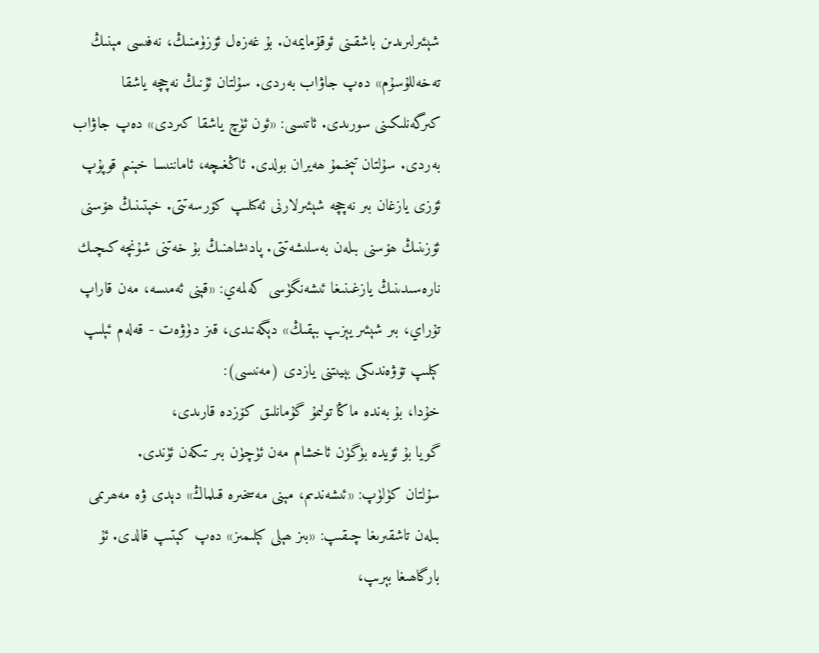شېئىرلىرىدىن باشقىنى ئوقۇمايمەن. بۇ غەزەل ئۆزۈمنىڭ، نەفىسى مېنىڭ تەخەللۇسۇم» دەپ جاۋاب بەردى. سۇلتان ئۇنىڭ نەچچە ياشقا كىرگەنلىكىنى سورىدى. ئاتىسى: «ئون ئۈچ ياشقا كىردى» دەپ جاۋاب بەردى. سۇلتان تېخىمۇ ھەيران بولدى. ئاڭغىچە، ئاماننىسا خېنىم قوپۇپ ئۆزى يازغان بىر نەچچە شېئىرلارنى ئەكىلىپ كۆرسەتتى. خېتىنىڭ ھۆسنى ئۆزىنىڭ ھۆسنى بىلەن بەسلىشەتتى. پادىشاھنىڭ بۇ خەتنى شۇنچە كىچىك نارەسىدىنىڭ يازغىنىغا ئىشەنگۈسى كەلمەي: «قېنى ئەمىسە، مەن قاراپ تۇراي، بىر شېئىر يېزىپ بېقىڭ» دېگەنىدى، قىز دۈۋەت - قەلەم ئېلىپ كېلىپ تۆۋەندىكى بېيىتنى يازدى (مەنىسى):
خۇدا، بۇ بەندە ماڭا تولىمۇ گۇمانلىق كۆزدە قارىدى،
گويا بۇ ئۆيدە بۈگۈن ئاخشام مەن ئۈچۈن بىر تىكەن ئۈندى.
سۇلتان كۈلۈپ: «ئىشەندىم، مېنى مەسخىرە قىلماڭ» دېدى ۋە مەھرىمى بىلەن تاشقىرىغا چىقىپ: «بىز ھېلى كېلىمىز» دەپ كېتىپ قالدى. ئۇ بارگاھىغا بېرىپ،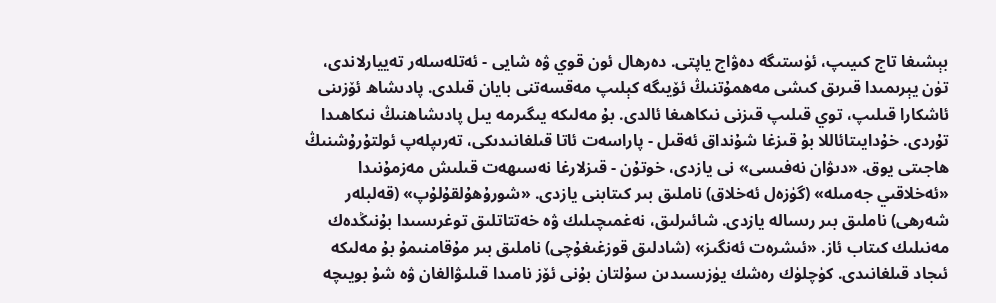بېشىغا تاج كىيىپ، ئۈستىگە دەۋاج ياپتى. دەرھال ئون قوي ۋە شايى - ئەتلەسلەر تەييارلاندى، تۈن يېرىمىدا قىرىق كىشى مەھمۇتنىڭ ئۆيىگە كېلىپ مەقسەتنى بايان قىلدى. پادىشاھ ئۆزىنى ئاشكارا قىلىپ، توي قىلىپ قىزنى نىكاھىغا ئالدى. بۇ مەلىكە يىگىرمە يىل پادىشاھنىڭ نىكاھىدا تۇردى. خۇدايىتائاللا بۇ قىزغا شۇنداق ئەقىل - پاراسەت ئاتا قىلغانىدىكى، تەرىپلەپ ئولتۇرۇشنىڭ ھاجىتى يوق. «دىۋان نەفىسى» نى يازدى، خوتۇن - قىزلارغا نەسىھەت قىلىش مەزمۇنىدا «ئەخلاقىي جەمىلە» (گۈزەل ئەخلاق) ناملىق بىر كىتابنى يازدى. «شورۇھۇلقۇلۇپ» (قەلبلەر شەرھى) ناملىق بىر رىسالە يازدى. شائىرلىق، نەغمىچىلىك ۋە خەتتاتلىق توغرىسىدا بۇنىڭدەك مەنىلىك كىتاب ئاز. «ئىشرەت ئەنگىز» (شادلىق قوزغىغۇچى) ناملىق بىر مۇقامنىمۇ بۇ مەلىكە ئىجاد قىلغانىدى. كۈچلۈك رەشك يۈزىسىدىن سۇلتان بۇنى ئۆز نامىدا قىلىۋالغان ۋە شۇ بويىچە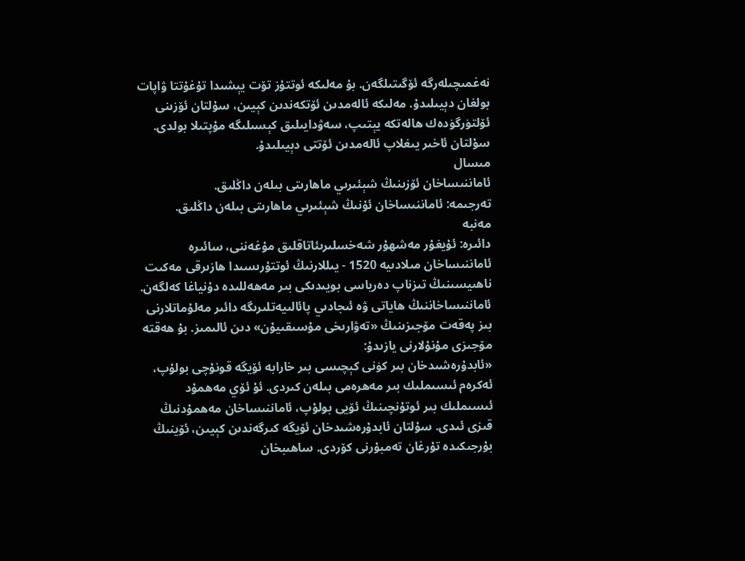نەغمىچىلەرگە ئۆگىتىلگەن. بۇ مەلىكە ئوتتۇز تۆت يېشىدا تۇغۇتتا ۋاپات بولغان دېيىلىدۇ. مەلىكە ئالەمدىن ئۆتكەندىن كېيىن، سۇلتان ئۆزىنى ئۆلتۈرگۈدەك ھالەتكە يېتىپ، سەۋدايىلىق كېسىلىگە مۇپتىلا بولدى. سۇلتان ئاخىر يىغلاپ ئالەمدىن ئۆتتى دېيىلىدۇ.
مىسال
ئاماننىساخان ئۆزىنىڭ شېئىرىي ماھارىتى بىلەن داڭلىق.
تەرجىمە: ئاماننىساخان ئۇنىڭ شېئىرىي ماھارىتى بىلەن داڭلىق.
مەنبە
دائىرە: ئۇيغۇر مەشھۇر شەخسلىرىئاتاقلىق مۇغەننى، سائىرە ئاماننىساخان مىلادىيە 1520 - يىللارنىڭ ئوتتۇرىسىدا ھازىرقى مەكىت ناھىيسىنىڭ تىزناپ دەرياسى بويىدىكى بىر مەھەللىدە دۇنياغا كەلگەن.
ئاماننىساخاننىڭ ھاياتى ۋە ئىجادىي پائالىيەتلىرىگە دائىر مەلۇماتلارنى بىز پەقەت مۆجىزىنىڭ «تەۋارىخى مۇسىقىيۇن» دىن ئالىمىز. بۇ ھەقتە مۆجىزى مۇنۇلارنى يازىدۇ:
«ئابدۇرەشىدخان بىر كۈنى كېچىسى بىر خارابە ئۆيگە قونۇچى بولۇپ، ئەكرەم ئىسىملىك بىر مەھرەمى بىلەن كىردى. ئۇ ئۆي مەھمۇد ئىسىملىك بىر ئوتۇنچىنىڭ ئۆيى بولۇپ، ئاماننىساخان مەھمۇدنىڭ قىزى ئىدى. سۇلتان ئابدۇرەشىدخان ئۆيگە كىرگەندىن كېيىن، ئۆينىڭ بۇرجىكىدە تۇرغان تەمبۇرنى كۆردى. ساھىبخان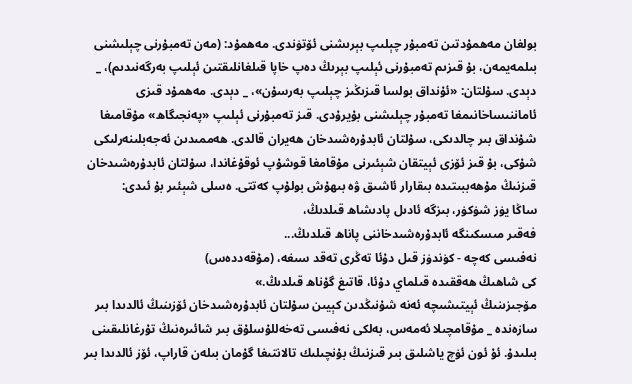بولغان مەھمۇدتىن تەمبۇر چېلىپ بېرىشنى ئۆتۈندى. مەھمۇد: (مەن تەمبۇرنى چېلىشنى بىلمەيمەن، بۇ قىزىم تەمبۇرنى ئېلىپ بېرىڭ دەپ خاپا قىلغانلىقتىن ئېلىپ بەرگەنىدىم)، _ دېدى. سۇلتان: «ئۇنداق بولسا قىزىڭىز چېلىپ بەرسۇن»، _ دېدى. مەھمۇد قىزى ئاماننىساخانىمغا تەمبۇر چېلىشنى بۇيرۇدى. قىز تەمبۇرنى ئېلىپ «پەنجىگاھ» مۇقامىغا شۇنداق بىر چالدىكى، سۇلتان ئابدۇرەشىدخان ھەيران قالدى. ھەممىدىن ئەجەبلىنەرلىكى شۇكى، بۇ قىز ئۆزى ئېيتقان شېئىرنى مۇقامغا قوشۇپ ئوقۇغاندا، سۇلتان ئابدۇرەشىدخان قىزنىڭ مۇھەببىتىدە بىقارار ئاشىق ۋە بىھۇش بولۇپ كەتتى. ەسلى شېئىر بۇ ئىدى:
ساڭا يۈز شۈكۈر، بىزگە ئادىل پادىشاھ قىلدىڭ،
فەقىر مىسكىنگە ئابدۇرەشىدخاننى پاناھ قىلدىڭ...
نەفىسى كەچە - كۈندۈز قىل دۇئا تەڭرى تەقد سىغە، (مۇقەددەس)
كى شاھىڭ ھەققىدە قىلماي دۇئا، قاتىغ گۇناھ قىلدىڭ.»
مۆجىزىنىڭ ئېيتىشىچە ئەنە شۇنىڭدىن كېيىن سۇلتان ئابدۇرەشىدخان ئۆزىنىڭ ئالدىدا بىر سازەندە _ مۇقامچىلا ئەمەس، بەلكى نەفىسى تەخەللۇسلۇق بىر شائىرەنىڭ تۇرغانلىقىنى بىلىدۇ. ئۇ ئون ئۈچ ياشلىق بىر قىزنىڭ بۇنچىلىك تالانتىغا گۇمان بىلەن قاراپ، ئۆز ئالدىدا بىر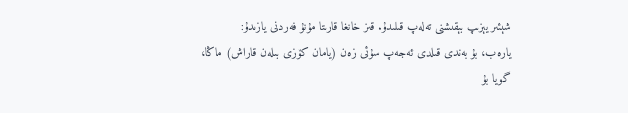شېئىر يېزىپ بېقىشنى تەلەپ قىلىدۇ. قىز خانغا قارىتا مۇنۇ فەردنى يازىدۇ:
يارەب، بۇ بەندى قىلدى ئەجەپ سۇئى زەن (يامان كۆزى بىلەن قاراش) ماڭا،
گويا بۇ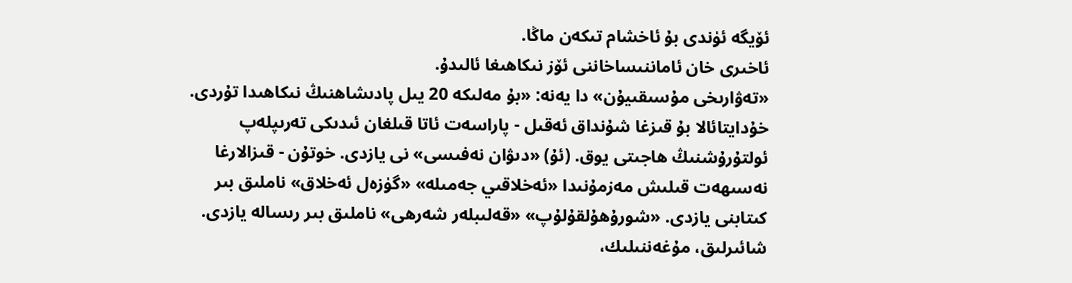ئۆيگە ئۈندى بۇ ئاخشام تىكەن ماڭا.
ئاخىرى خان ئاماننىساخاننى ئۆز نىكاھىغا ئالىدۇ.
«تەۋارىخى مۇسىقىيۇن» دا يەنە: «بۇ مەلىكە 20 يىل پادىشاھنىڭ نىكاھىدا تۇردى. خۇدايتائالا بۇ قىزغا شۇنداق ئەقىل - پاراسەت ئاتا قىلغان ئىدىكى تەرىپلەپ ئولتۇرۇشنىڭ ھاجىتى يوق. (ئۇ) «دىۋان نەفىسى» نى يازدى. خوتۇن - قىزالارغا نەسىھەت قىلىش مەزمۇنىدا «ئەخلاقىي جەمىلە» «گۈزەل ئەخلاق» ناملىق بىر كىتابنى يازدى. «شورۇھۇلقۇلۇپ» «قەلىبلەر شەرھى» ناملىق بىر رىسالە يازدى. شائىرلىق، مۇغەننىلىك،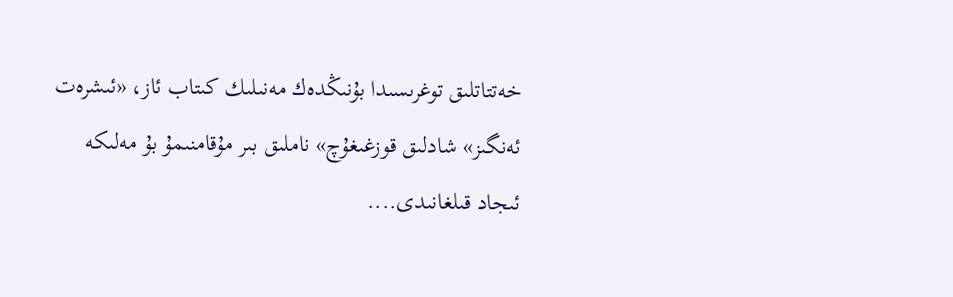خەتتاتلىق توغرىسىدا بۇنىڭدەك مەنىلىك كىتاب ئاز، «ئىشرەت ئەنگىز» شادلىق قوزغىغۇچ» ناملىق بىر مۇقامنىمۇ بۇ مەلىكە ئىجاد قىلغانىدى....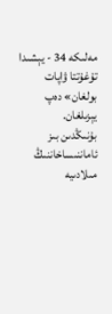مەلىكە 34 - يېشىدا تۇغۇتتا ۋاپات بولغان» دەپ يېزىلغان.
بۇنىڭدىن بىز ئاماننىساخاننىڭ مىلادىيە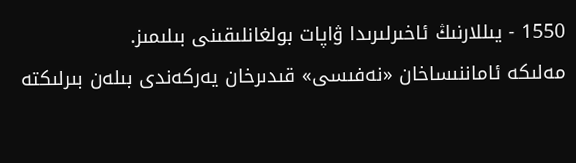1550 - يىللارنىڭ ئاخىرلىرىدا ۋاپات بولغانلىقىنى بىلىمىز.
مەلىكە ئاماننىساخان «نەفىسى» قىدىرخان يەركەندى بىلەن بىرلىكتە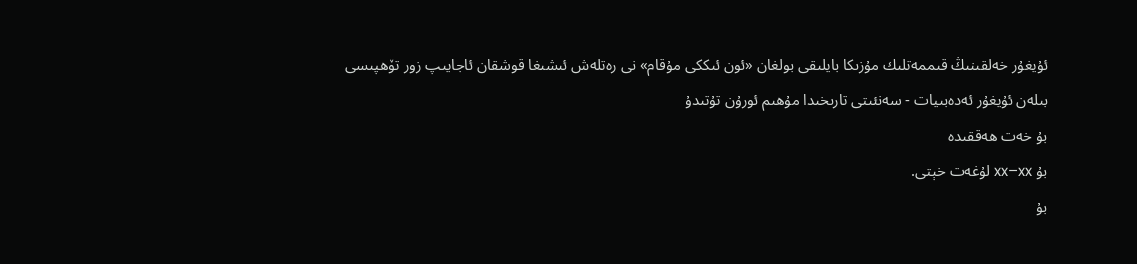ئۇيغۇر خەلقىنىڭ قىممەتلىك مۇزىكا بايلىقى بولغان «ئون ئىككى مۇقام» نى رەتلەش ئىشىغا قوشقان ئاجايىپ زور تۆھپىسى بىلەن ئۇيغۇر ئەدەبىيات - سەنئىتى تارىخىدا مۇھىم ئورۇن تۇتىدۇ
بۇ خەت ھەققىدە
بۇ xx–xx لۇغەت خېتى.
بۇ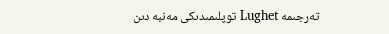تەرجىمە Lughet توپلىمىدىكى مەنبە دىن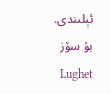ئېلىندى.
بۇ سۆز Lughet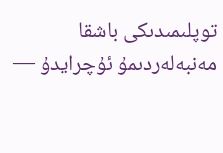توپلىمىدىكى باشقا مەنبەلەردىمۇ ئۇچرايدۇ —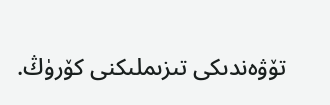تۆۋەندىكى تىزىملىكنى كۆرۈڭ.